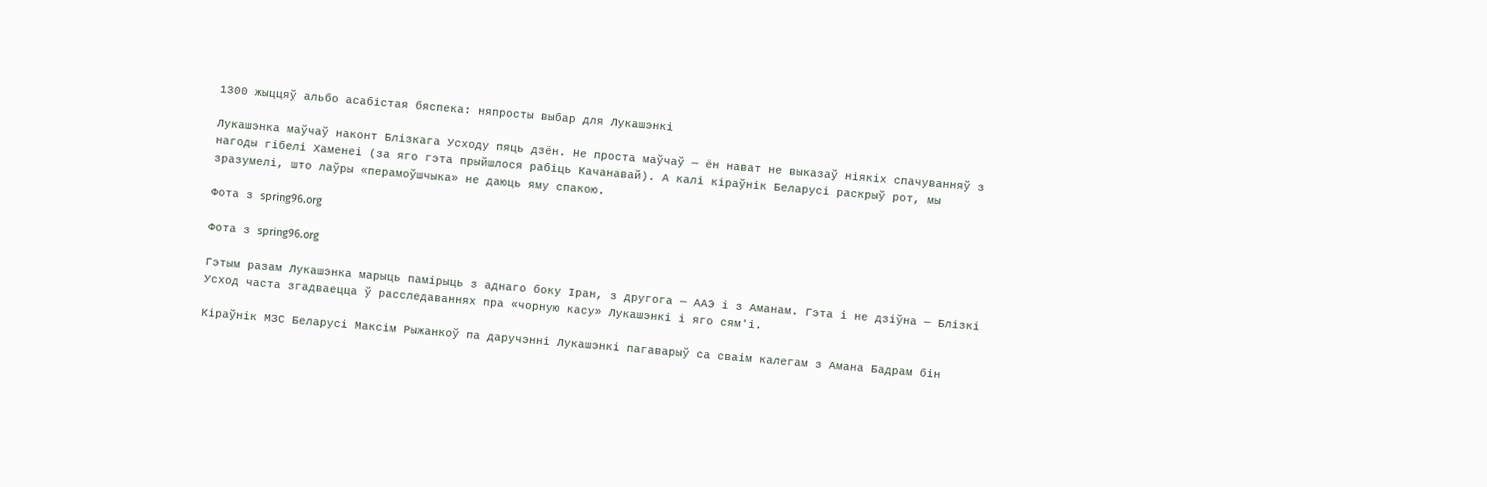1300 жыццяў альбо асабістая бяспека: няпросты выбар для Лукашэнкі

Лукашэнка маўчаў наконт Блізкага Усходу пяць дзён. Не проста маўчаў — ён нават не выказаў ніякіх спачуванняў з нагоды гібелі Хаменеі (за яго гэта прыйшлося рабіць Качанавай). А калі кіраўнік Беларусі раскрыў рот, мы зразумелі, што лаўры «перамоўшчыка» не даюць яму спакою.

Фота з spring96.org

Фота з spring96.org

Гэтым разам Лукашэнка марыць памірыць з аднаго боку Іран, з другога — ААЭ і з Аманам. Гэта і не дзіўна — Блізкі Усход часта згадваецца ў расследаваннях пра «чорную касу» Лукашэнкі і яго сям'і.

Кіраўнік МЗС Беларусі Максім Рыжанкоў па даручэнні Лукашэнкі пагаварыў са сваім калегам з Амана Бадрам бін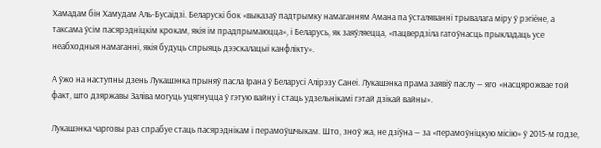Хамадам бін Хамудам Аль-Бусаідзі. Беларускі бок «выказаў падтрымку намаганням Амана па ўсталяванні трывалага міру ў рэгіёне, а таксама ўсім пасярэдніцкім крокам, якія ім прадпрымаюцца», і Беларусь, як заяўляецца, «пацвердзіла гатоўнасць прыкладаць усе неабходныя намаганні, якія будуць спрыяць дээскалацыі канфлікту».

А ўжо на наступны дзень Лукашэнка прыняў пасла Ірана ў Беларусі Алірэзу Санеі. Лукашэнка прама заявіў паслу — яго «насцярожвае той факт, што дзяржавы Заліва могуць уцягнуцца ў гэтую вайну і стаць удзельнікамі гэтай дзікай вайны».

Лукашэнка чарговы раз спрабуе стаць пасярэднікам і перамоўшчыкам. Што, зноў жа, не дзіўна — за «перамоўніцкую місію» ў 2015-м годзе,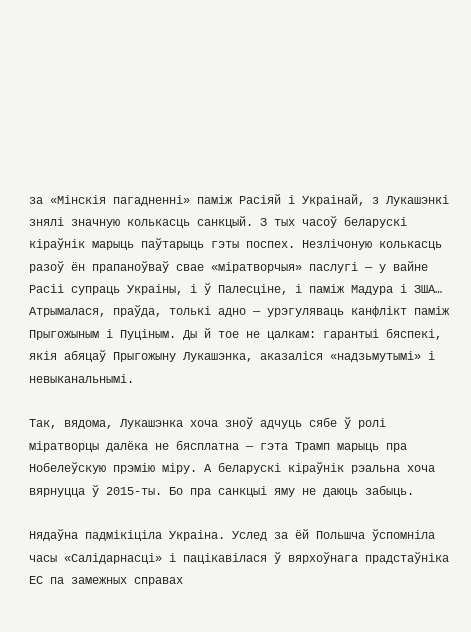за «Мінскія пагадненні» паміж Расіяй і Украінай, з Лукашэнкі знялі значную колькасць санкцый. З тых часоў беларускі кіраўнік марыць паўтарыць гэты поспех. Незлічоную колькасць разоў ён прапаноўваў свае «міратворчыя» паслугі — у вайне Расіі супраць Украіны, і ў Палесціне, і паміж Мадура і ЗША… Атрымалася, праўда, толькі адно — урэгуляваць канфлікт паміж Прыгожыным і Пуціным. Ды й тое не цалкам: гарантыі бяспекі, якія абяцаў Прыгожыну Лукашэнка, аказаліся «надзьмутымі» і невыканальнымі.

Так, вядома, Лукашэнка хоча зноў адчуць сябе ў ролі міратворцы далёка не бясплатна — гэта Трамп марыць пра Нобелеўскую прэмію міру. А беларускі кіраўнік рэальна хоча вярнуцца ў 2015-ты. Бо пра санкцыі яму не даюць забыць.

Нядаўна падмікіціла Украіна. Услед за ёй Польшча ўспомніла часы «Салідарнасці» і пацікавілася ў вярхоўнага прадстаўніка ЕС па замежных справах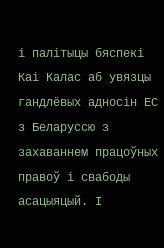і палітыцы бяспекі Каі Калас аб увязцы гандлёвых адносін ЕС з Беларуссю з захаваннем працоўных правоў і свабоды асацыяцый. І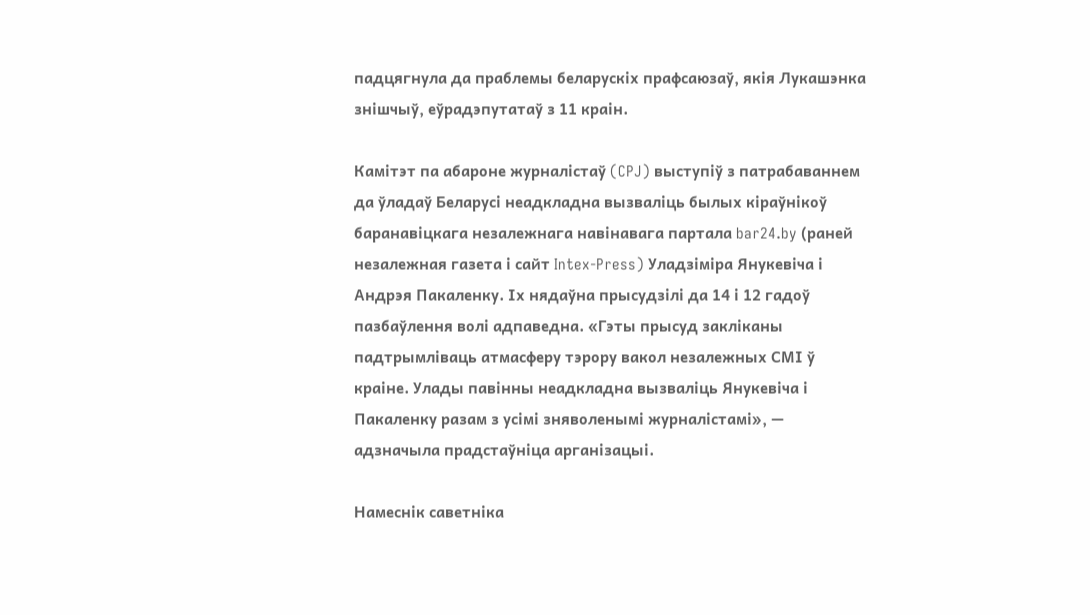падцягнула да праблемы беларускіх прафсаюзаў, якія Лукашэнка знішчыў, еўрадэпутатаў з 11 краін.

Камітэт па абароне журналістаў (CPJ) выступіў з патрабаваннем да ўладаў Беларусі неадкладна вызваліць былых кіраўнікоў баранавіцкага незалежнага навінавага партала bar24.by (раней незалежная газета і сайт Intex-Press) Уладзіміра Янукевіча і Андрэя Пакаленку. Іх нядаўна прысудзілі да 14 і 12 гадоў пазбаўлення волі адпаведна. «Гэты прысуд закліканы падтрымліваць атмасферу тэрору вакол незалежных СМІ ў краіне. Улады павінны неадкладна вызваліць Янукевіча і Пакаленку разам з усімі зняволенымі журналістамі», — адзначыла прадстаўніца арганізацыі.

Намеснік саветніка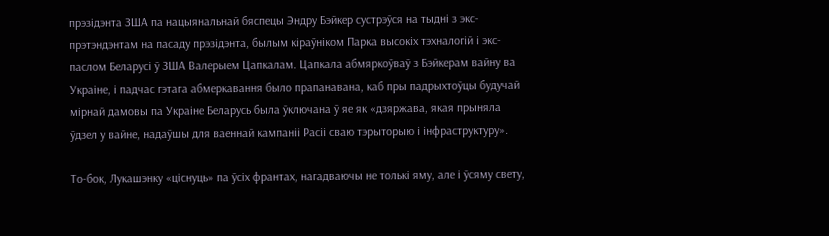прэзідэнта ЗША па нацыянальнай бяспецы Эндру Бэйкер сустрэўся на тыдні з экс-прэтэндэнтам на пасаду прэзідэнта, былым кіраўніком Парка высокіх тэхналогій і экс-паслом Беларусі ў ЗША Валерыем Цапкалам. Цапкала абмяркоўваў з Бэйкерам вайну ва Украіне, і падчас гэтага абмеркавання было прапанавана, каб пры падрыхтоўцы будучай мірнай дамовы па Украіне Беларусь была ўключана ў яе як «дзяржава, якая прыняла ўдзел у вайне, надаўшы для ваеннай кампаніі Расіі сваю тэрыторыю і інфраструктуру».

То-бок, Лукашэнку «ціснуць» па ўсіх франтах, нагадваючы не толькі яму, але і ўсяму свету,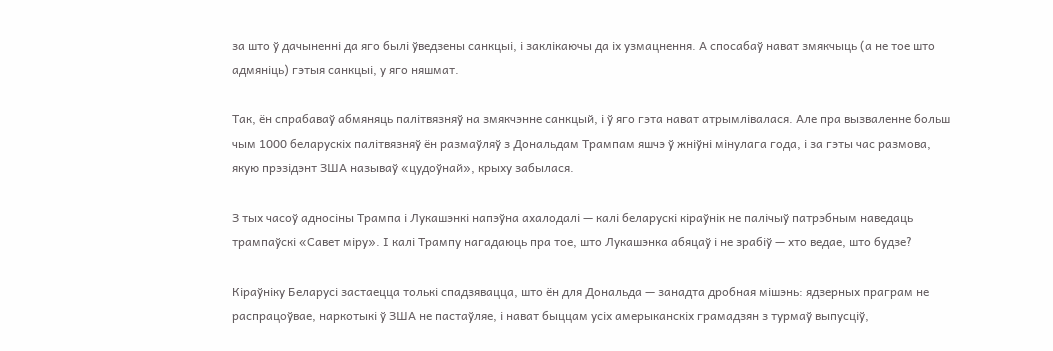за што ў дачыненні да яго былі ўведзены санкцыі, і заклікаючы да іх узмацнення. А спосабаў нават змякчыць (а не тое што адмяніць) гэтыя санкцыі, у яго няшмат.

Так, ён спрабаваў абмяняць палітвязняў на змякчэнне санкцый, і ў яго гэта нават атрымлівалася. Але пра вызваленне больш чым 1000 беларускіх палітвязняў ён размаўляў з Дональдам Трампам яшчэ ў жніўні мінулага года, і за гэты час размова, якую прэзідэнт ЗША называў «цудоўнай», крыху забылася.

З тых часоў адносіны Трампа і Лукашэнкі напэўна ахалодалі — калі беларускі кіраўнік не палічыў патрэбным наведаць трампаўскі «Савет міру». І калі Трампу нагадаюць пра тое, што Лукашэнка абяцаў і не зрабіў — хто ведае, што будзе?

Кіраўніку Беларусі застаецца толькі спадзявацца, што ён для Дональда — занадта дробная мішэнь: ядзерных праграм не распрацоўвае, наркотыкі ў ЗША не пастаўляе, і нават быццам усіх амерыканскіх грамадзян з турмаў выпусціў,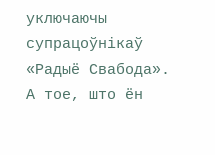уключаючы супрацоўнікаў «Радыё Свабода». А тое, што ён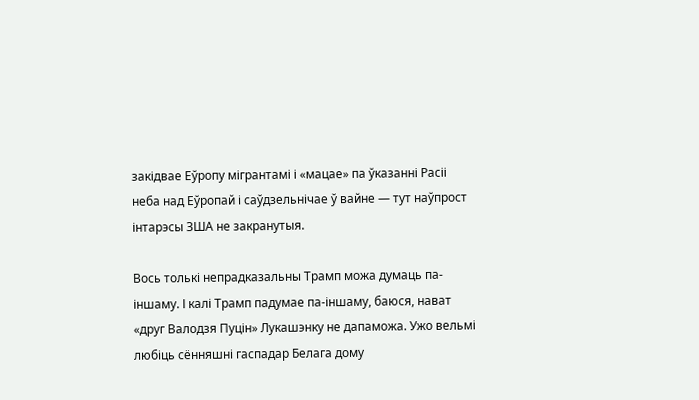закідвае Еўропу мігрантамі і «мацае» па ўказанні Расіі неба над Еўропай і саўдзельнічае ў вайне — тут наўпрост інтарэсы ЗША не закранутыя.

Вось толькі непрадказальны Трамп можа думаць па-іншаму. І калі Трамп падумае па-іншаму, баюся, нават «друг Валодзя Пуцін» Лукашэнку не дапаможа. Ужо вельмі любіць сённяшні гаспадар Белага дому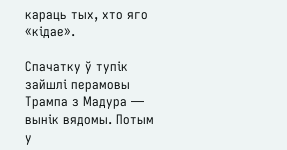караць тых, хто яго «кідае».

Спачатку ў тупік зайшлі перамовы Трампа з Мадура — вынік вядомы. Потым у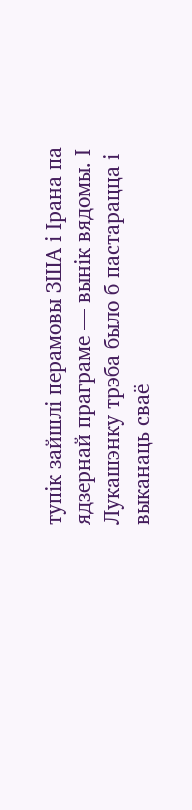тупік зайшлі перамовы ЗША і Ірана па ядзернай праграме — вынік вядомы. І Лукашэнку трэба было б пастарацца і выканаць сваё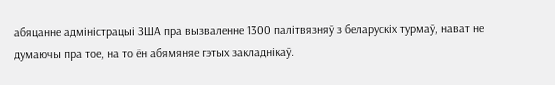абяцанне адміністрацыі ЗША пра вызваленне 1300 палітвязняў з беларускіх турмаў, нават не думаючы пра тое, на то ён абямяняе гэтых закладнікаў.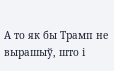А то як бы Трамп не вырашыў, што і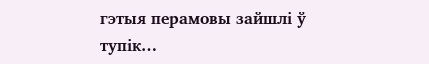гэтыя перамовы зайшлі ў тупік…